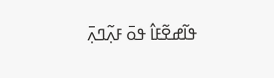ߟߊ߬ߝߐ߬ߓߊ߮ ߟߋ߫ ߓߍ߲߬ߣߍ߲߫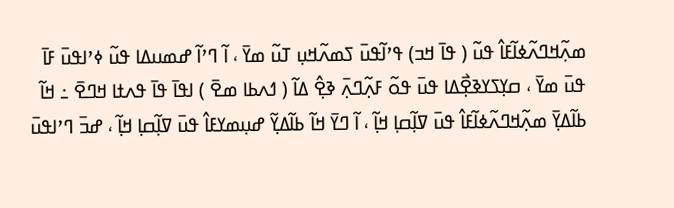ߘߍ߲߬ߞߣߍ߬ߦߊ߬ߓߊ߮ ߟߎ߬ ( ߟߊ߫ ߞߏ) ߟߴߊ߬ߟߎ߫ ߖߘߍ߬ߞߎ߲ ߠߎ߬ ߘߌ߫ ، ߊ߬ ߣߴߊ߬ ߝߘߎߡߊ ߟߎ߬ ߦߴߊߟߎ߫ ߓߊ߫ ߟߎ߫ ߘߌ߫ ، ߛߌ߲ߖߌߢߐ߲߯ߡߊ ߟߎ߫ ߟߋ߬ ߓߍ߲߬ߣߍ߲߫ ߢߐ߲߮ ߡߊ߬ ( ߗߍߕߊ ߘߐ߫ ) ߊߟߊ߫ ߟߊ߫ ߟߍߙߊ ߞߣߐ߫ ߸ ߞߊ߬ ߕߊ߬ߡߌ߲߫ ߘߍ߲߬ߞߣߍ߬ߦߊ߬ߓߊ߮ ߟߎ߫ ߜߊ߲߬ߛߊ߲ ߞߊ߲߬ ، ߊ߬ ߣߌ߫ ߞߊ߬ ߕߊ߬ߡߌ߲߬ ߝߎ߲ߘߌߓߊ߮ ߟߎ߫ ߜߊ߲߬ߛߊ߲ ߞߊ߲߬ ، ߝߏ߫ ߣߴߊߟߎ߫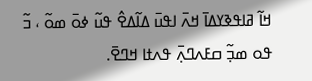ߞߊ߬ ߥߊߟߢߌߡߊ߫ ߞߍ߫ ߊߟߎ߫ ߡߊ߬ߡߐ߮ ߟߎ߬ ߦߋ߫ ߘߋ߬ ، ߏ߬ ߟߋ ߘߏ߲߬ ߛߓߍߣߍ߲߫ ߟߍߙߊ ߞߣߐ߫.